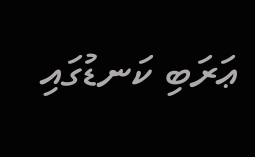ޢަރަބި ކަނޑުގައި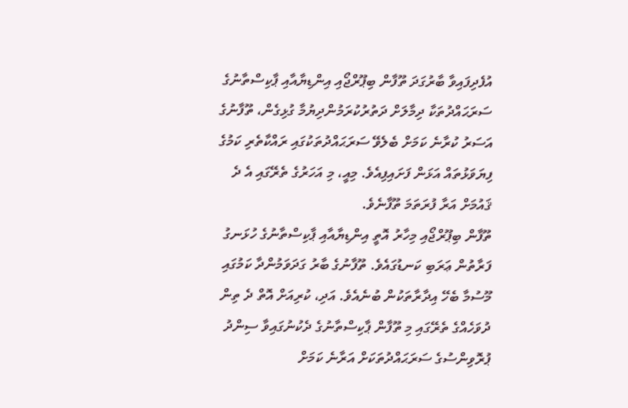އުފެދިފައިވާ ބާރުގަދަ ތޫފާން ބިޕޫރްޖޯއި އިންޑިޔާއާއި ޕާކިސްތާނުގެ ސަރަޙައްދުތަކާ ދިމާލަށް ދަތުރުކުރަމުންދިޔުމާ ގުޅިގެން، ތޫފާނުގެ އަސަރު ކުރާނެ ކަމަށް ބެލެވޭ ސަރަޙައްދުތަކުގައި ރައްކާތެރި ކަމުގެ ފިޔަވަޅުތައް އަޅަން ފަށައިފިއެވެ. މިއީ، މި އަހަރުގެ ތެރޭގައި އެ ދެ ޤައުމަށް އަރާ ފުރަތަމަ ތޫފާނެވެ.
ތޫފާން ބިޕޫރްޖޯއި މިހާރު އޮތީ އިންޑިޔާއާއި ޕާކިސްތާނުގެ ހުޅަނގު ފަރާތުން ޢަރަބި ކަނޑުގައެވެ. ތޫފާނުގެ ބާރު ގަދަވަމުންދާ ކަމުގައި މޫސުމާ ބެހޭ އިދާރާތަކުން ބުނެއެވެ. އަދި، ކުރިއަށް އޮތް ދެ ތިން ދުވަހެއްގެ ތެރޭގައި މި ތޫފާން ޕާކިސްތާނުގެ ދެކުނުގައިވާ ސިންދު ޕުރޮވިންސުގެ ސަރަޙައްދުތަކަށް އަރާނެ ކަމަށް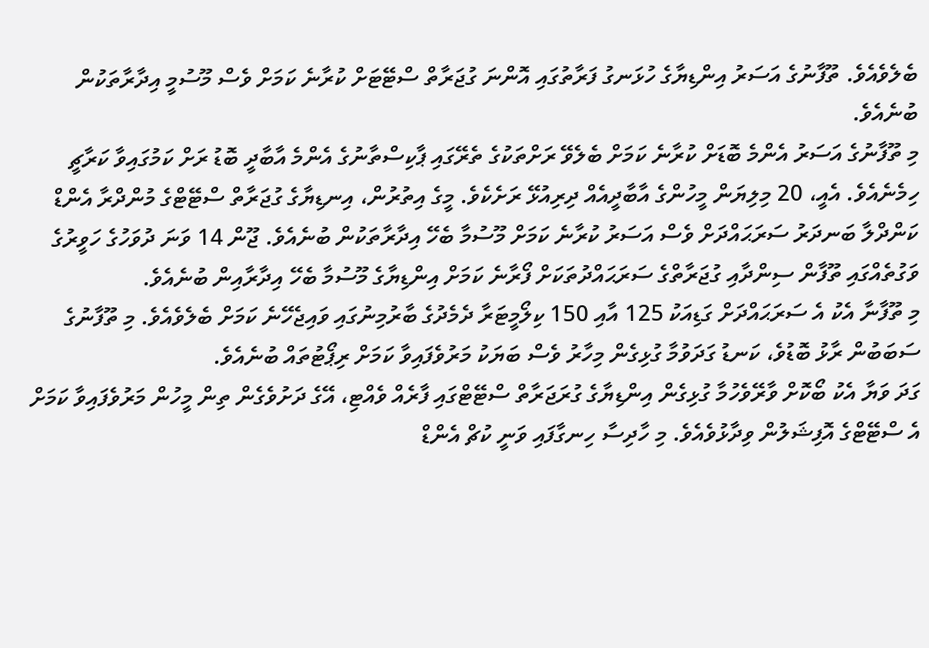ބެލެވެއެވެ. ތޫފާނުގެ އަސަރު އިންޑިޔާގެ ހުޅަނގު ފަރާތުގައި އޮންނަ ގުޖަރާތް ސްޓޭޓަށް ކުރާނެ ކަމަށް ވެސް މޫސުމީ އިދާރާތަކުން ބުނެއެވެ.
މި ތޫފާނުގެ އަސަރު އެންމެ ބޮޑަށް ކުރާނެ ކަމަށް ބެލެވޭ ރަށްތަކުގެ ތެރޭގައި ޕާކިސްތާނުގެ އެންމެ އާބާދީ ބޮޑު ރަށް ކަމުގައިވާ ކަރާޗީ ހިމެނެއެވެ. އެއީ، 20 މިލިޔަން މީހުންގެ އާބާދީއެއް ދިރިއުޅޭ ރަށެކެވެ. މީގެ އިތުރުން، އިނޑިޔާގެ ގުޖަރާތް ސްޓޭޓްގެ މުންދްރާ އެންޑް ކަންދްލާ ބަނދަރު ސަރަޙައްދަށް ވެސް އަސަރު ކުރާނެ ކަމަށް މޫސުމާ ބެހޭ އިދާރާތަކުން ބުނެއެވެ. ޖޫން 14 ވަނަ ދުވަހުގެ ހަވީރުގެ ވަގުތެއްގައި ތޫފާން ސިންދާއި ގުޖަރާތްގެ ސަރަޙައްދުތަކަށް ފޯރާނެ ކަމަށް އިންޑިޔާގެ މޫސުމާ ބެހޭ އިދާރާއިން ބުނެއެވެ.
މި ތޫފާނާ އެކު އެ ސަރަޙައްދަށް ގަޑިއަކު 125 އާއި 150 ކިލޯމީޓަރާ ދެމެދުގެ ބާރުމިނުގައި ވައިޖެހޭނެ ކަމަށް ބެލެވެއެވެ. މި ތޫފާނުގެ ސަބަބުން ރާޅު ބޮޑުވެ، ކަނޑު ގަދަވުމާ ގުޅިގެން މިހާރު ވެސް ބަޔަކު މަރުވެފައިވާ ކަމަށް ރިޕޯޓުތައް ބުނެއެވެ.
ގަދަ ވަޔާ އެކު ބޯކޮށް ވާރޭވެހުމާ ގުޅިގެން އިންޑިޔާގެ ގުރަޖަރާތް ސްޓޭޓްގައި ފާރެއް ވެއްޓި، އޭގެ ދަށުވެގެން ތިން މީހުން މަރުވެފައިވާ ކަމަށް އެ ސްޓޭޓްގެ އޮފިޝަލުން ވިދާޅުވެއެވެ. މި ހާދިސާ ހިނގާފައި ވަނީ ކުޗް އެންޑް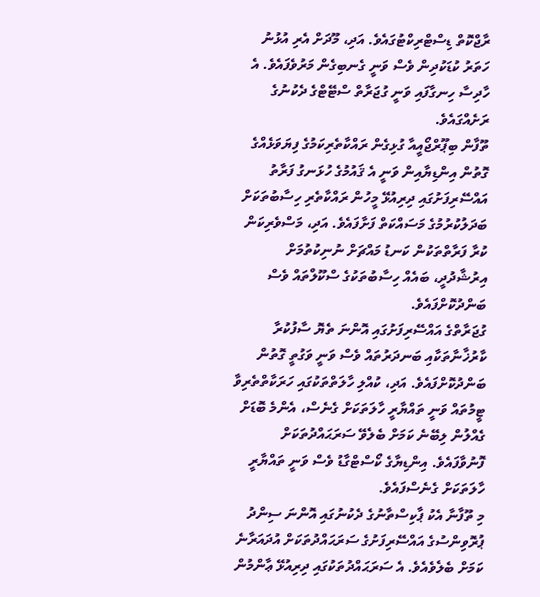ރާޖްކޮތް ޑިސްޓްރިކްޓުގައެވެ. އަދި، މޫދަށް އެރި އުޅުނު ހަތަރު ކުޑަކުދިން ވެސް ވަނީ ގެނބިގެން މަރުވެފައެވެ. އެ ހާދިސާ ހިނގާފައި ވަނީ ގުޖަރާތް ސްޓޭޓްގެ ދެކުނުގެ ރަށެއްގައެވެ.
ތޫފާން ބިޕޫރްޖޯއީއާ ގުޅިގެން ރައްކާތެރިކަމުގެ ފިޔަވަޅެއްގެ ގޮތުން އިންޑިޔާއިން ވަނީ އެ ޤައުމުގެ ހުޅަނގު ފަރާތު އައްސޭރިފަށުގައި ދިރިއުޅޭ މީހުން ރައްކާތެރި ހިސާބުތަކަށް ބަދަލުކުރުމުގެ މަސައްކަތް ފަށާފައެވެ. އަދި، މަސްވެރިކަން ކުރާ ފަރާތްތަކުން ކަނޑު މައްޗަށް ނުނިކުތުމަށް އިރުޝާދުދީ، ބައެއް ހިސާބުތަކުގެ ސްކޫލްތައް ވެސް ބަންދުކޮށްފައެވެ.
ގުޖަރާތްގެ އައްސޭރިފަށުގައި އޮންނަ ތެޔޮ ސާފުކުރާ ކާރުޚާނާތަކާއި ބަނދަރުތައް ވެސް ވަނީ ވަގުތީ ގޮތުން ބަންދުކޮށްފައެވެ. އަދި، ކުއްލި ހާލަތްތަކުގައި ހަރަކާތްތެރިވާ ޓީމުތައް ވަނީ ތައްޔާރީ ހާލަތަކަށް ގެނެސް، އެންމެ ބޮޑަށް ގެއްލުން ލިބޭނެ ކަމަށް ބެލެވޭ ސަރަޙައްދުތަކަށް ފޮނުވާފައެވެ. އިންޑިޔާގެ ކޯސްޓްގާޑު ވެސް ވަނީ ތައްޔާރީ ހާލަތަކަށް ގެނެސްފައެވެ.
މި ތޫފާނާ އެކު ޕާކިސްތާނުގެ ދެކުނުގައި އޮންނަ ސިންދު ޕުރޮވިންސުގެ އައްސޭރިފަށުގެ ސަރަޙައްދުތަކަށް އުދައަރާނެ ކަމަށް ބެލެވެއެވެ. އެ ސަރަޙައްދުތަކުގައި ދިރިއުޅޭ ޢާންމުން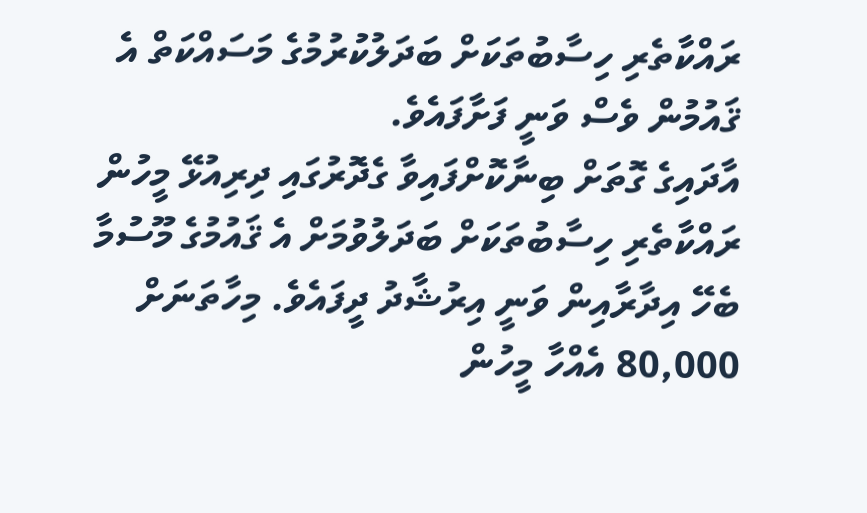ރައްކާތެރި ހިސާބުތަކަށް ބަދަލުކުރުމުގެ މަސައްކަތް އެ ޤައުމުން ވެސް ވަނީ ފަށާފައެވެ.
އާދައިގެ ގޮތަށް ބިނާކޮށްފައިވާ ގެދޮރުގައި ދިރިއުޅޭ މީހުން ރައްކާތެރި ހިސާބުތަކަށް ބަދަލުވުމަށް އެ ޤައުމުގެ މޫސުމާ ބެހޭ އިދާރާއިން ވަނީ އިރުޝާދު ދީފައެވެ. މިހާތަނަށް 80,000 އެއްހާ މީހުން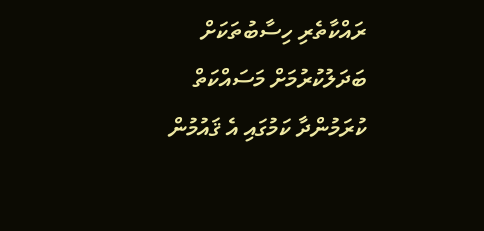ރައްކާތެރި ހިސާބުތަކަށް ބަދަލުކުރުމަށް މަސައްކަތް ކުރަމުންދާ ކަމުގައި އެ ޤައުމުން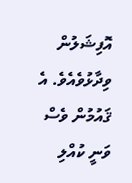އޮފިޝަލުން ވިދާޅުވެއެވެ. އެ ޤައުމުން ވެސް ވަނީ ކުއްލި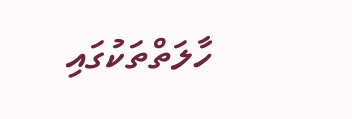ހާލަތްތަކުގައި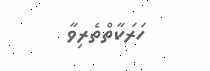ހަރަކާތްތެރިވާ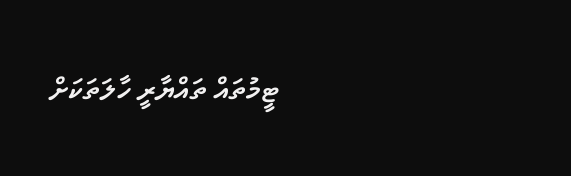ޓީމުތައް ތައްޔާރީ ހާލަތަކަށް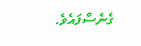ގެނެސްފައެވެ.